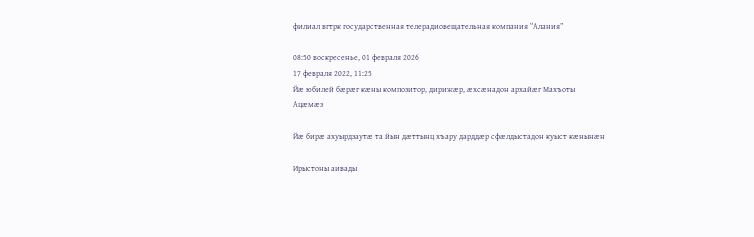филиал вгтрк государственная телерадиовещательная компания “Алания”

08:50 воскресенье, 01 февраля 2026
17 февраля 2022, 11:25
Йæ юбилей бæрæг кæны композитор, дирижæр, æхсæнадон архайæг Махъоты Ацæмæз

Йæ бирæ ахуырдзаутæ та йын дæттынц хъару дарддæр сфæлдыстадон куыст кæнынæн

Ирыстоны аивады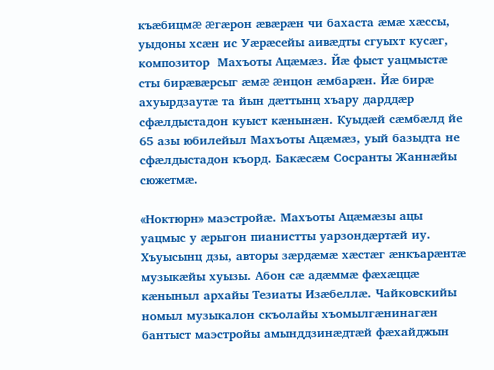къæбицмæ æгæрон æвæрæн чи бахаста æмæ хæссы, уыдоны хсæн ис Уæрæсейы аивæдты сгуыхт кусæг, композитор  Махъоты Ацæмæз. Йæ фыст уацмыстæ сты бирæвæрсыг æмæ æнцон æмбарæн. Йæ бирæ ахуырдзаутæ та йын дæттынц хъару дарддæр сфæлдыстадон куыст кæнынæн. Куыдæй сæмбæлд йе 65 азы юбилейыл Махъоты Ацæмæз, уый базыдта не сфæлдыстадон къорд. Бакæсæм Сосранты Жаннæйы сюжетмæ.

«Ноктюрн» маэстройæ. Махъоты Ацæмæзы ацы уацмыс у æрыгон пианистты уарзондæртæй иу. Хъуысынц дзы, авторы зæрдæмæ хæстæг æнкъарæнтæ музыкæйы хуызы. Абон сæ адæммæ фæхæццæ кæныныл архайы Тезиаты Изæбеллæ. Чайковскийы номыл музыкалон скъолайы хъомылгæнинагæн бантыст маэстройы амынддзинæдтæй фæхайджын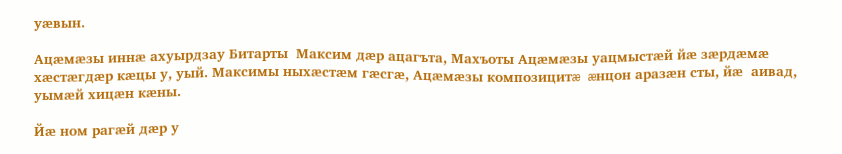уæвын.

Ацæмæзы иннæ ахуырдзау Битарты  Максим дæр ацагъта, Махъоты Ацæмæзы уацмыстæй йæ зæрдæмæ хæстæгдæр кæцы у, уый. Максимы ныхæстæм гæсгæ, Ацæмæзы композицитæ æнцон аразæн сты, йæ  аивад, уымæй хицæн кæны.

Йæ ном рагæй дæр у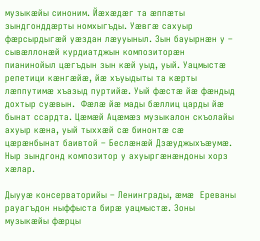музыкæйы синоним. Йæхæдæг та æппæты зындгонддæрты номхыгъды. Уæвгæ сахуыр фæрсырдыгæй уæздан лæууыныл. Зын бауырнæн у – сывæллонæй курдиатджын композиторæн пианинойыл цæгъдын зын кæй уыд, уый. Уацмыстæ репетици кæнгæйæ, йæ хъуыдыты та кæрты лæппутимæ хъазыд пуртийæ. Уый фæстæ йæ фæндыд дохтыр суæвын.  Фæлæ йæ мады бæллиц царды йæ бынат ссардта. Цæмæй Ацæмæз музыкалон скъолайы ахуыр кæна, уый тыххæй сæ бинонтæ сæ цæрæнбынат баивтой – Беслæнæй Дзæуджыхъæумæ. Ныр зындгонд композитор у ахуыргæнæндоны хорз хæлар.

Дыууæ консерваторийы – Ленинграды, æмæ  Ереваны рауагъдон ныффыста бирæ уацмыстæ. Зоны музыкæйы фæрцы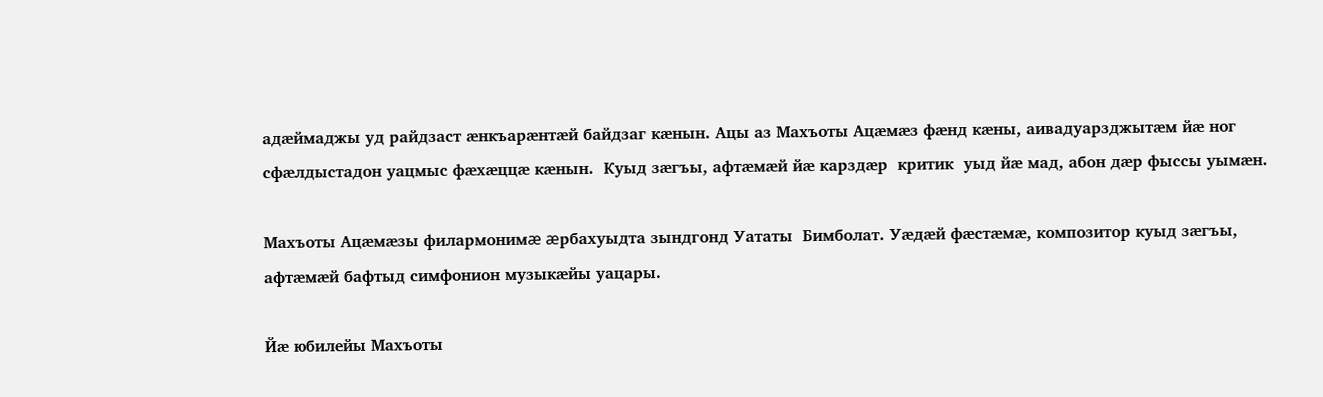адæймаджы уд райдзаст æнкъарæнтæй байдзаг кæнын. Ацы аз Махъоты Ацæмæз фæнд кæны, аивадуарзджытæм йæ ног сфæлдыстадон уацмыс фæхæццæ кæнын.  Куыд зæгъы, афтæмæй йæ карздæр  критик  уыд йæ мад, абон дæр фыссы уымæн.

Махъоты Ацæмæзы филармонимæ æрбахуыдта зындгонд Уататы  Бимболат. Уæдæй фæстæмæ, композитор куыд зæгъы, афтæмæй бафтыд симфонион музыкæйы уацары.

Йæ юбилейы Махъоты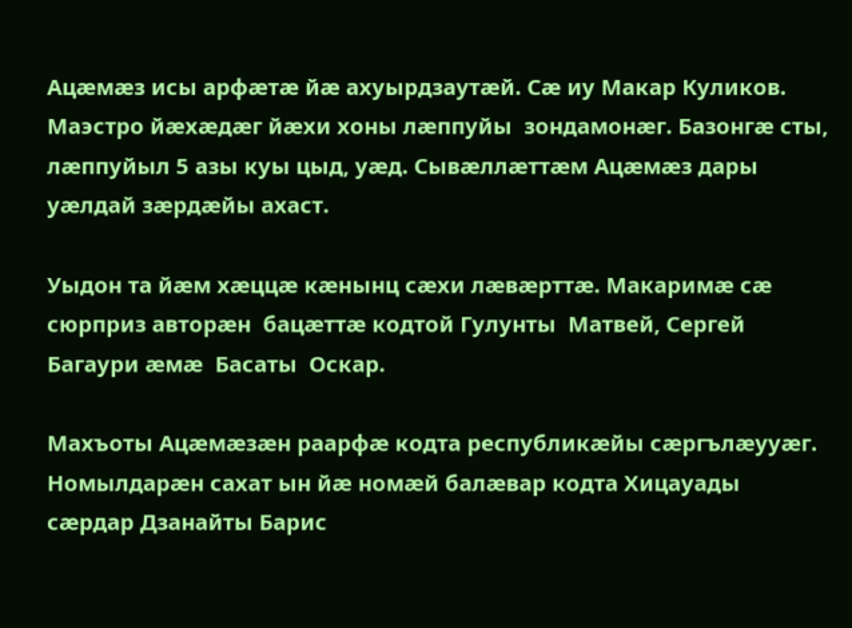Ацæмæз исы арфæтæ йæ ахуырдзаутæй. Сæ иу Макар Куликов. Маэстро йæхæдæг йæхи хоны лæппуйы  зондамонæг. Базонгæ сты, лæппуйыл 5 азы куы цыд, уæд. Сывæллæттæм Ацæмæз дары уæлдай зæрдæйы ахаст.

Уыдон та йæм хæццæ кæнынц сæхи лæвæрттæ. Макаримæ сæ сюрприз авторæн  бацæттæ кодтой Гулунты  Матвей, Сергей Багаури æмæ  Басаты  Оскар.

Махъоты Ацæмæзæн раарфæ кодта республикæйы сæргълæууæг.  Номылдарæн сахат ын йæ номæй балæвар кодта Хицауады сæрдар Дзанайты Барис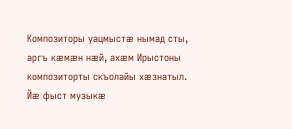Композиторы уацмыстæ нымад сты, аргъ кæмæн нæй, ахæм Ирыстоны композиторты скъолайы хæзнатыл.  Йæ фыст музыкæ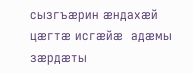сызгъæрин æндахæй цæгтæ исгæйæ  адæмы зæрдæты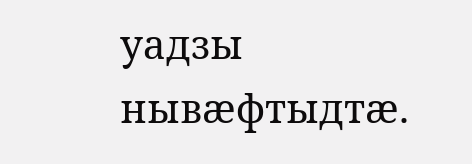уадзы нывæфтыдтæ.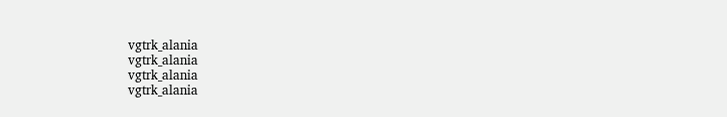vgtrk_alania
vgtrk_alania
vgtrk_alania
vgtrk_alania